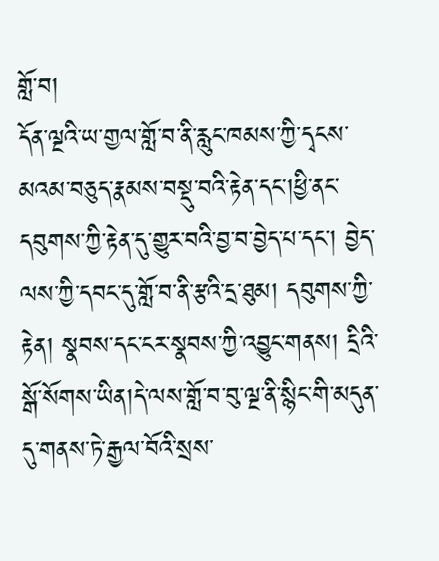གློ་བ།
དོན་ལྔའི་ཡ་གྱལ་གློ་བ་ནི་རླུང་ཁམས་ཀྱི་དྭངས་མའམ་བཅུད་རྣམས་བསྡུ་བའི་རྟེན་དང་།ཕྱི་ནང་དབུགས་ཀྱི་རྟེན་དུ་གྱུར་བའི་བྱ་བ་བྱེད་པ་དང་། བྱེད་ལས་ཀྱི་དབང་དུ་གློ་བ་ནི་རྩའི་དྲ་ཐུམ། དབུགས་ཀྱི་རྟེན། སྣབས་དང་ངར་སྣབས་ཀྱི་འབྱུང་གནས། དྲིའི་སྒོ་སོགས་ཡིན།དེ་ལས་གློ་བ་བུ་ལྔ་ནི་སྙིང་གི་མདུན་དུ་གནས་ཏེ་རྒྱལ་བོའི་སྲས་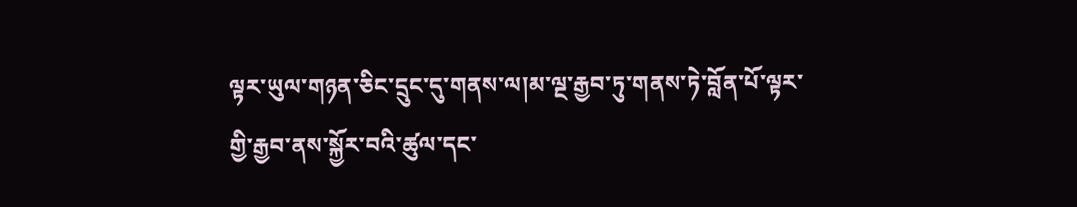ལྟར་ཡུལ་གཉན་ཅིང་དྲུང་དུ་གནས་ལ།མ་ལྔ་རྒྱབ་ཏུ་གནས་ཏེ་བློན་པོ་ལྟར་གྱི་རྒྱབ་ནས་སྐྱོར་བའི་ཚུལ་དང་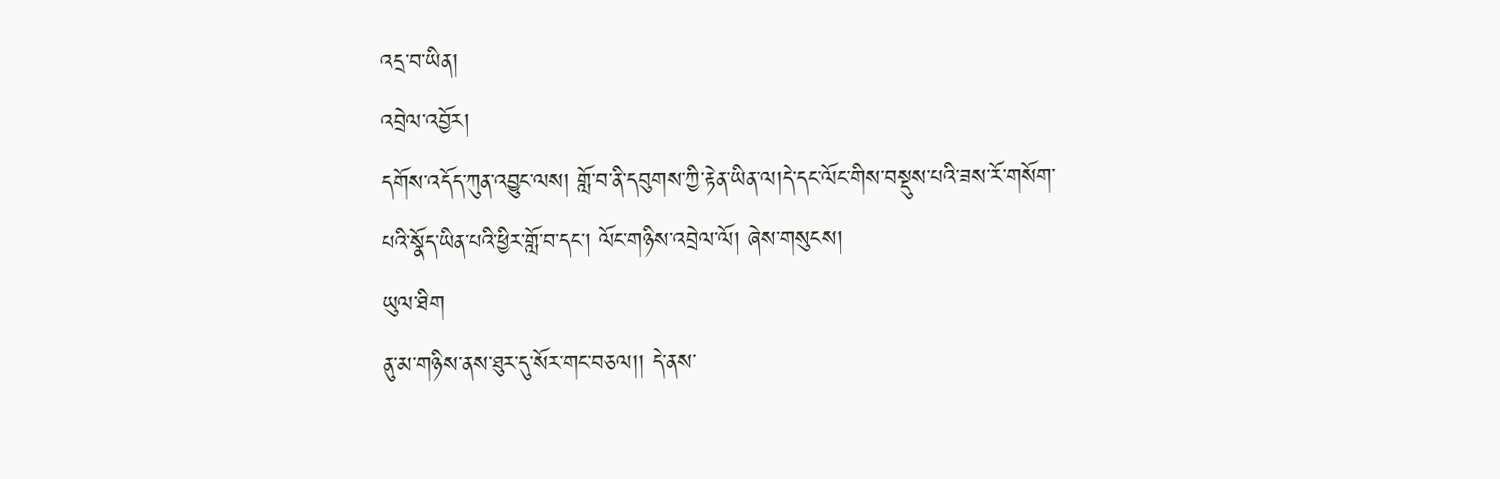འདྲ་བ་ཡིན།
འབྲེལ་འབྱོར།
དགོས་འདོད་ཀུན་འབྱུང་ལས། གློ་བ་ནི་དབུགས་ཀྱི་རྟེན་ཡིན་ལ།དེ་དང་ལོང་གིས་བསྡུས་པའི་ཟས་རོ་གསོག་པའི་སྣོད་ཡིན་པའི་ཕྱིར་གློ་བ་དང་། ལོང་གཉིས་འབྲེལ་ལོ། ཞེས་གསུངས།
ཡུལ་ཐིག
ནུ་མ་གཉིས་ནས་ཐུར་དུ་སོར་གང་བཅལ།། དེ་ནས་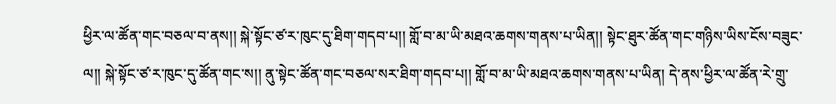ཕྱིར་ལ་ཚོན་གང་བཅལ་བ་ནས།། སྐེ་སྟོང་ཙ་ར་ཁུང་དུ་ཐིག་གདབ་པ།། གློ་བ་མ་ཡི་མཐའ་ཆགས་གནས་པ་ཡིན།། སྟེང་ཐུར་ཚོན་གང་གཉིས་ཡིས་ངོས་བཟུང་ལ།། སྐེ་སྟོང་ཙ་ར་ཁུང་དུ་ཚོན་གང་ས།། ནུ་སྟེང་ཚོན་གང་བཅལ་སར་ཐིག་གདབ་པ།། གློ་བ་མ་ཡི་མཐའ་ཆགས་གནས་པ་ཡིན། དེ་ནས་ཕྱིར་ལ་ཚོན་རེ་གྲུ་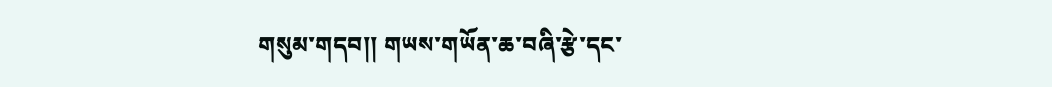གསུམ་གདབ།། གཡས་གཡོན་ཆ་བཞི་རྩེ་དང་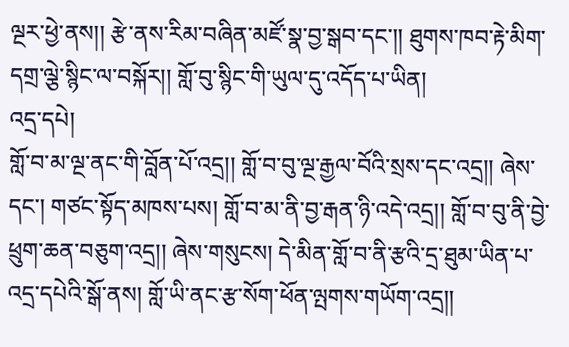ལྔར་ཕྱེ་ནས།། རྩེ་ནས་རིམ་བཞིན་མཛོ་སྣ་བྱ་སྒབ་དང་།། ཐུགས་ཁབ་རྟེ་མིག་དགྲ་ལྕེ་སྙིང་ལ་བསྐོར།། གློ་བུ་སྙིང་གི་ཡུལ་དུ་འདོད་པ་ཡིན།
འདྲ་དཔེ།
གློ་བ་མ་ལྔ་ནང་གི་བློན་པོ་འདྲ།། གློ་བ་བུ་ལྔ་རྒྱལ་བོའི་སྲས་དང་འདྲ།། ཞེས་དང་། གཙང་སྟོད་མཁས་པས། གློ་བ་མ་ནི་བྱ་རྒན་ཉི་འདེ་འདྲ།། གློ་བ་བུ་ནི་བྱེ་ཕྲུག་ཆན་བཅུག་འདྲ།། ཞེས་གསུངས། དེ་མིན་གློ་བ་ནི་རྩའི་དྲ་ཐུམ་ཡིན་པ་འདྲ་དཔེའི་སྒོ་ནས། གློ་ཡི་ནང་རྩ་སོག་ཕོན་ལྤགས་གཡོག་འདྲ།།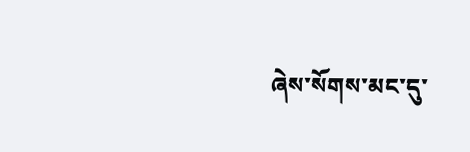ཞེས་སོགས་མང་དུ་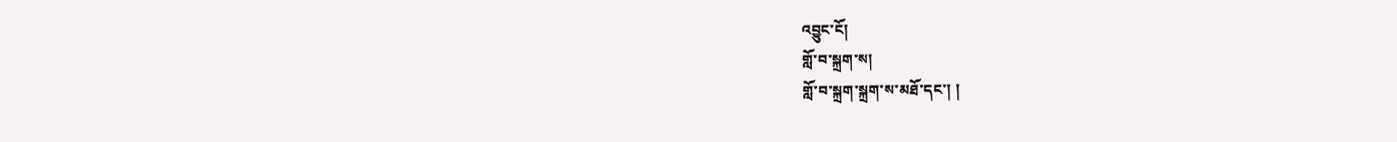འབྱུང་ངོ།
གློ་བ་སྐྲག་ས།
གློ་བ་སྐྲག་སྐྲག་ས་མཐོ་དང་། །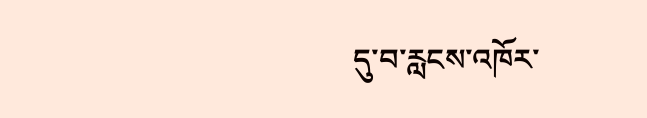དུ་བ་རླངས་འཁོར་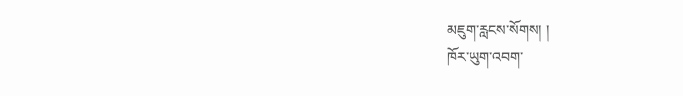མཇུག་རླངས་སོགས། །
ཁོར་ཡུག་འབག་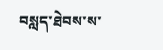བསླད་ཐེབས་ས་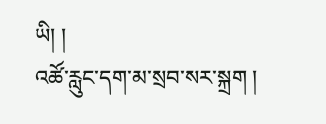ཡི། །
འཚོ་རླུང་དག་མ་སྲབ་སར་སྐྲག །